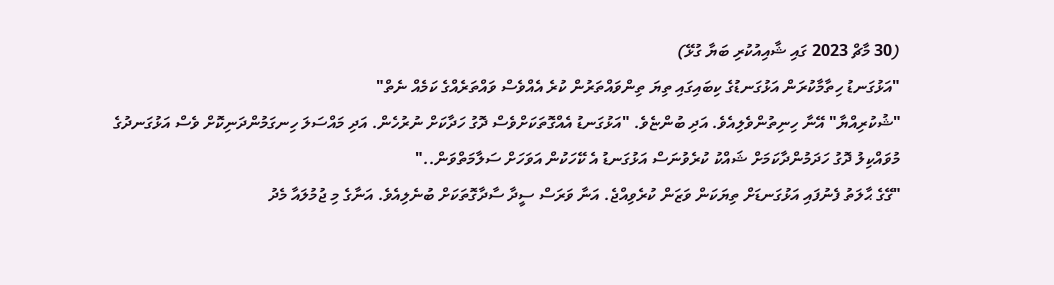(30 މާޗް 2023 ގައި ޝާއިއުކުރި ބަޔާ ގުޅޭ)
"އަޅުގަނޑު ހިތާމާކުރަން އަޅުގަނޑުގެ ކިބައިގައި ތިޔަ ތިންވައްތަރުން ކުރެ އެއްވެސް ވައްތަރެއްގެ ކަމެއް ނެތް"
"ޝުކުރިއްޔާ" އޭނާ ހިނިތުންވެލިއެވެ. އަދި ބުންޏެވެ. "އަޅުގަނޑު އެއްގޮތަކަށްވެސް ދޮގު ހަދާކަށް ނުރުހެން. އަދި މައްސަލަ ހިނގަމުންދަނިކޮށް ވެސް އަޅުގަނދުގެ މުވައްކިލު ދޮގު ހަދަމުންދާކަމަށް ޝައްކު ކުރެވުނަސް އަޅުގަނޑު އެ ކޭހަކުން އަވަހަށް ސަލާމަތްވަން.."
"ގޭގެ ޙާލަތު ފެނުފައި އަޅުގަނޑަށް ތިޔަކަން ވަޒަން ކުރެވިއްޖެ. އަނާ ވަރަސް ސީދާ ސާދާގޮތަކަށް ބުނެލިއެވެ. އަނާގެ މި ޖުމުލައާ މެދު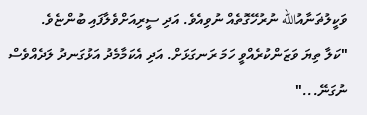ވަކީލުޡަނާއުالله ނުރުހޭގޮތެއް ނުވިއެވެ. އަދި ސީރިއަށްވެލާފައި ބުންޏެވެ.
"ކަލާ ތިޔަ ވަޒަންކުރެއްވީ ހަމަ ރަނގަޅަށް. އަދި އެކަމާމެދު އަޅުގަނދު ލަދެއްވެސް ނުގަނޭ..."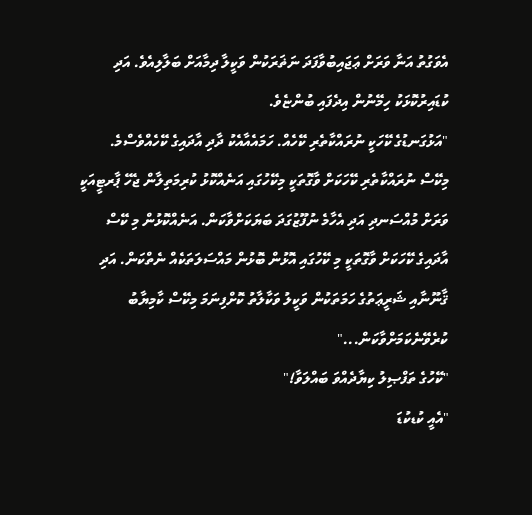އެވަގުތު އަނާ ވަރަށް ޢަޖައިބުވާފަދަ ނަޡަރަކުން ވަކީލާ ދިމާއަށް ބަލާލިއެވެ. އަދި ކުޑައިރުކޮޅަކު ހިމޭނުން އިދެފައި ބުންޏެވެ.
"އަޅުގަނޑުގެ ކޭހަކީ ނުރައްކާތެރި ކޭހެއް. ހަމައެއާއެކު ދާދި އާދައިގެ ކޭހެއްވެސްމެ. މިކޭސް ނުރައްކާތެރި ކޭހަކަށް ވާގޮތަކީ މިކޭހުގައި އަނެއްކޮޅު ކުރިމަތިލާން ޖެހޭ ޕާރޓީއަކީ ވަރަށް މުއްސަނދި އަދި އެހާމެ ނުފޫޒުގަދަ ބަޔަކަށްވާކަން. އަނެއްކޮޅުން މި ކޭސް އާދައިގެ ކޭހަކަށް ވާގޮތަކީ މި ކޭހުގައި އޮޅުން ބޮޅުން މައްސަލަތަކެއް ނެތްކަން. އަދި ޤާނޫނާއި ޝަރީޢަތުގެ ހަމަތަކުން ވަކީލު ވަކާލާތު ކޮށްފިނަމަ މިކޭސް ކާމިޔާބު ކުރެވޭނެކަމަށްވާކަން..."
"ކޭހުގެ ތަފްޞިލު ކިޔާދެއްވަ ބައްލަވާ!"
"އެއީ ކުޑކުޑަ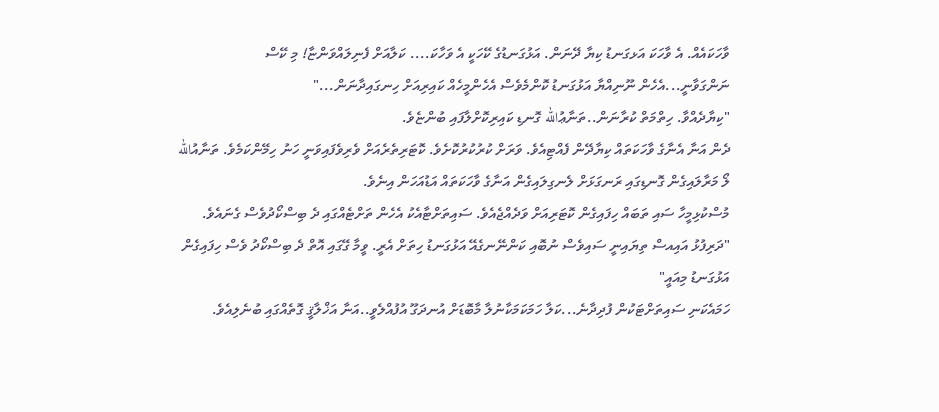ވާހަކައެއް. އެ ވާހަކަ އަޅގަނޑު ކިޔާ ދޭނަން. އަޅުގަނޑުގެ ކޭހަކީ އެ ވަހާކަ.... ކަލާއަށް ފެނިލައްވަންޏާ! މި ކޭސް ނަންގަވާނީ...އެހެން ނޫނިއްޔާ އަޅުގަނޑު ކޮންމެވެސް އެހެންމީހެއް ކައިރިއަށް ހިނގައިދާނަން..."
"ކިޔާދެއްވާ. ހިތްމަތް ކުރާނަން..ތަނާޢުالله ގޮނޑި ކައިރިކޮށްލާފައި ބުންޏެވެ.
ދެން އަނާ އެނާގެ ވާހަކަތައް ކިޔާދޭން ފެއްޓިއެވެ. ވަރަށް ކުރުކުރުކޮށެވެ. ކޮޓަރިތެރެއަށް ވެރިވެފައިވަނީ ހަނު ހިމޭންކަމެވެ. ތަނާއުالله ލޯ މަރާލައިގެން ގޮނޑިގައި ރަނގަޅަށް ލެނގިލައިގެން އަނާގެ ވާހަކަތައް އަޑުއަހަން އިނެވެ.
މުސްކުޅިމީހާ ސައި ތަބައް ހިފައިގެން ކޮޓަރިއަށް ވަދެއްޖެއެވެ. ސައިތަށްޓާއެކު އެހެން ތަށްޓެއްގައި ދެ ބިސްކޯދުވެސް ގެނައެވެ.
"ދަރިފުޅު އައިއސް ތިޔައިނީ ސައިވެސް ނުބޮއި ކަންނޭނގެއޭ އަޅުގަނޑު ހިތަށް އެރީ. ވީމާ ގޭގައި އޮތް ދެ ބިސްކޯދު ވެސް ހިފައިގެން އަޅުގަނޑު މިއައީ"
ހަމައެކަނި ސައިތަށްޓަކުން ފުދިދާނެ...ކަލާ ހަމަކަމަކާނުލާ މާބޮޑަށް އުނދަގޫ އުފުއްލެވީ..އަނާ އަޚްލާޤީ ގޮތެއްގައި ބުނެލިއެވެ.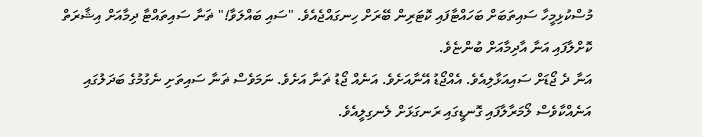މުސްކުޅިމީހާ ސައިތަބަށް ބަހައްޓާފައި ކޮޓަރިން ބޭރަށް ހިނގައްޖެއެވެ. "ސައި ބައްލަވާ!" ޡަނާ ސައިތައްޓާ ދިމާއަށް އިޝާރަތް ކޮށްލާފައި އަނާ އާދިމާއަށް ބުންޏެވެ.
އަނާ ދެ ޖޯޑަށް ސައިއަޅާލިއެވެ. އެއްޖޯޑު އޭނާއަށެވެ. އަނެއް ޖޯޑު ޡަނާ އަށެވެ. ނަމަވެސް ޡަނާ ސައިތަށި ނެގުމުގެ ބަދަލުގައި އަނެއްކާވެސް ލޯމަރާލާފައި ގޮނޑީގައި ރަނގަޅަށް ލެނގިލީއެވެ.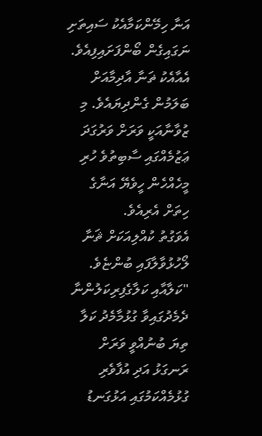އަނާ ހިމޭންކަމާއެކު ސައިތަށި ނަގައިގެން ބޯންފަށައިފިއެވެ. އެއާއެކު ޡަނާ އާދިމާއަށް ބަލަމުން ގެންދިޔައެވެ. މި ޒުވާނާއަކީ ވަރަށް ވަރުގަދަ ޢަޒުމެއްގައި ސާބިތުވެ ހުރި މީހެއްހެން ހީވެޔޭ އަނާގެ ހިތަށް އެރިއެވެ.
އެވަގުތު ކުއްލިއަކަށް ޘަނާ ލޯހުޅުވާލާފައި ބުންޏެވެ.
"ކަލާއާއި ކަލާގެފިރިކަލުންނާ ދެމެދުގައިވާ ގުޅުމާމެދު ކަލާ ތިޔަ ބުނުއްވީ ވަރަށް ރަނގަޅު އަދި އުފާވެރި ގުޅުމެއްކަމުގައި އަޅުގަނޑު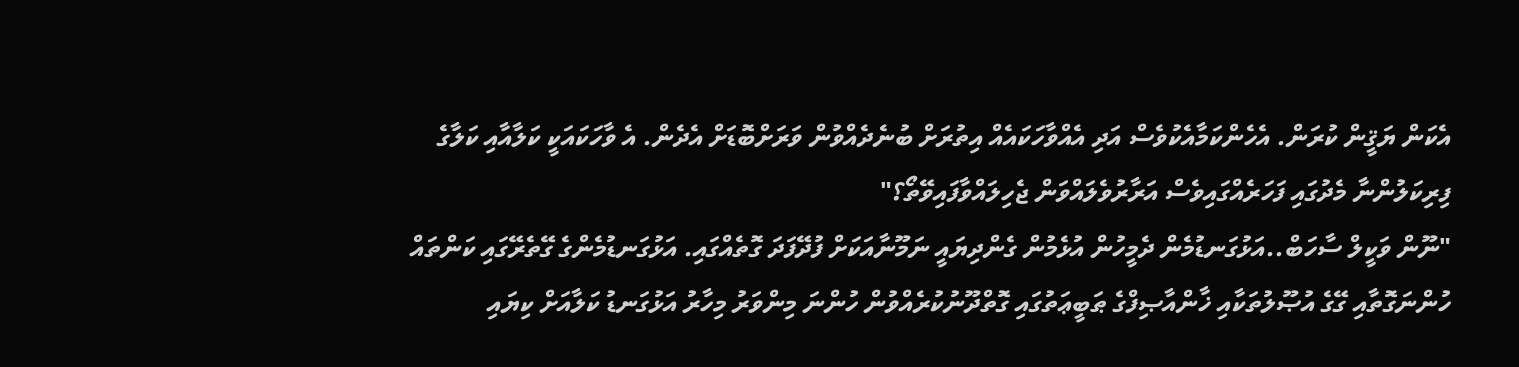އެކަން ޔަޤީން ކުރަން. އެހެންކަމާއެކުވެސް އަދި އެއްވާހަކައެއް އިތުރަށް ބުނެދެއްވުން ވަރަށްބޮޑަށް އެދެން. އެ ވާހަކައަކީ ކަލާއާއި ކަލާގެ ފިރިކަލުންނާ މެދުގައި ފަހަރެއްގައިވެސް އަރާރުވެލައްވަން ޖެހިލައްވާފައިވޭތޯ؟"
"ނޫން ވަކީލް ސާހަބް..އަޅުގަނޑުމެން ދެމީހުން އުޅެމުން ގެންދިޔައީ ނަމޫނާއަކަށް ފުދޭފަދަ ގޮތެއްގައި. އަޅުގަނޑުމެންގެ ގޭތެރޭގައި ކަންތައް ހުންނަގޮތާއި ގޭގެ އުޞޫލުތަކާއި ޚާންއާޞިފްގެ ޠަބީޢަތުގައި ގޮތްދޫނުކުރެއްވުން ހުންނަ މިންވަރު މިހާރު އަޅުގަނޑު ކަލާއަށް ކިޔައި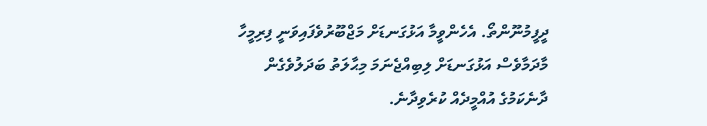ދީފީމުނޫންތޯ. އެހެންވީމާ އަޅުގަނޑަށް މަޖްބޫރުވެފައިވަނީ ފިރިމީހާ މާދަމާވެސް އަޅުގަނޑަށް ލިބިއްޖެނަމަ މިޙާލަތު ބަދަލުވެގެން ދާނެކަމުގެ އުއްމީދެއް ކުރެވިދާނެ.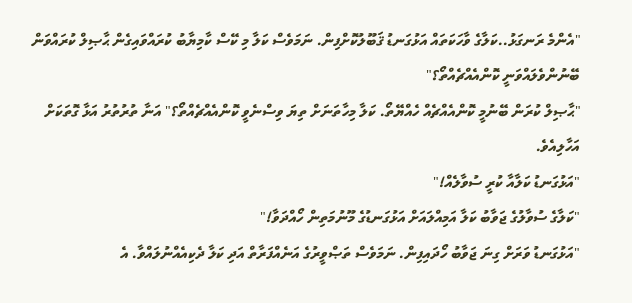"އެންމެ ރަނގަޅު..ކަލާގެ ވާހަކަތައް އަޅުގަނޑު ޤަބޫލުކޮށްފިން. ނަމަވެސް ކަލާ މި ކޭސް ކާމިޔާބު ކުރައްވައިގެން ޙާޞިލް ކުރައްވަން ބޭނުންވެލައްވަނީ ކޮންއެއްޗެއްތޯ؟"
"ޙާޞިލް ކުރަން ބޭނުމީ ކޮންއެއްޗެއް ހެއްޔޭތޯ. ކަލާ މިހާތަނަށް ތިޔަ ވިސްނެވީ ކޮންއެއްޗެއްތޯ؟" އަނާ ތުރުތުރު އަޅާ ގޮތަކަށް އަހާލިއެވެ.
"އަޅުގަނޑު ކަލާއާ ކުރީ ސުވާލެއް!"
"ކަލާގެ ސުވާލުގެ ޖަވާބު ކަލާ އަމިއްލައަށް އަޅުގަނޑުގެ މޫނުމަތިން ހޯއްދަވާ!"
"އަޅުގަނޑު ވަރަށް ގިނަ ޖަވާބު ހޯދައިފިން. ނަމަވެސް ތަޞްވީރުގެ އަނެއްފަރާތް އަދި ކަލާ ދެކިއެއްނުލައްވާ. އެ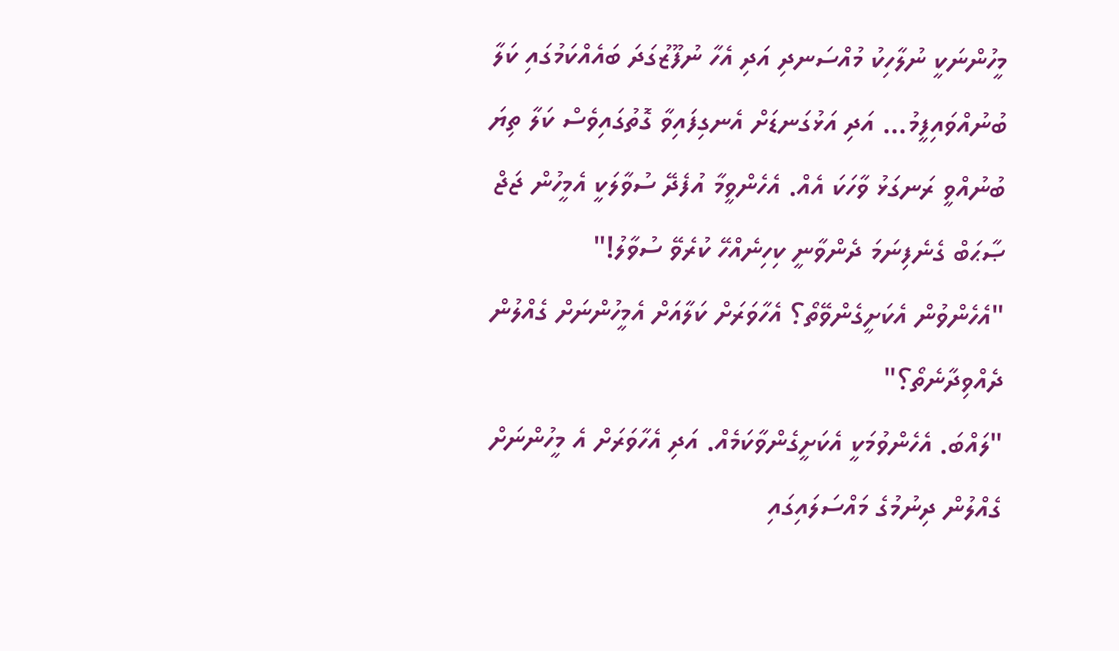މީހުންނަކީ ނުލާހިކު މުއްސަނދި އަދި އެހާ ނުފޫޒުގަދަ ބައެއްކަމުގައި ކަލާ ބުނުއްވައިފީމު... އަދި އަޅުގަނޑަށް އެނގިފައިވާ ގޮތުގައިވެސް ކަލާ ތިޔަ ބުނުއްވީ ރަނގަޅު ވާހަކަ އެއް. އެހެންވީމާ އުފެދޭ ސުވާލަކީ އެމީހުން ޖަޖް ޞާޙަބް ގެނެފިނަމަ ދެންވާނީ ކިހިނެއްހޭ ކުރެވޭ ސުވާލު!"
"އެހެންވުން އެކަށީގެންވޭތޯ؟ އެހާވަރަށް ކަލާއަށް އެމީހުންނަށް ގެއްލުން ދެއްވިދާނެތޯ؟"
"ލައްބަ. އެހެންވުމަކީ އެކަށީގެންވާކަމެއް. އަދި އެހާވަރަށް އެ މީހުންނަށް ގެއްލުން ދިނުމުގެ މައްސަލައިގައި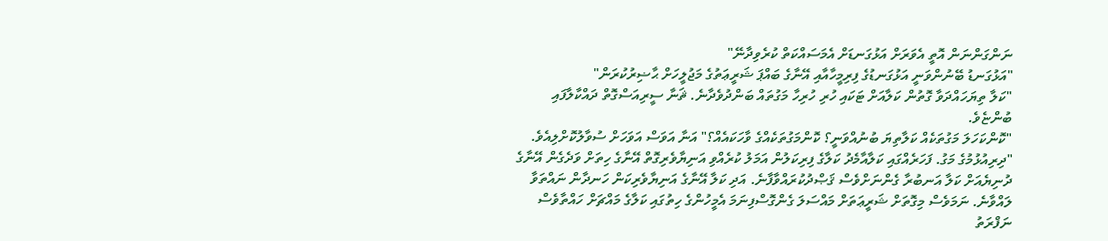ނަންގަންނަން އޮތީ އެވަރަށް އަޅުގަނޑަށް އެމަސައްކަތް ކުރެވިދާނޭ"
"އަޅުގަނޑު ބޭނުންވަނީ އަޅުގަނޑުގެ ފިރިމީހާއާއި އޭނާގެ ބައްޕަ ޝަރީޢަތުގެ މަޖުލީހަށް ޙާޟިރުކުރަން"
"ކަލާ ތިޔަހައްދަވާ ގޮތުން ކަލާއަށް ޓަކައި ހުރި ހުރިހާ މަގުތައް ބަންދުވެދާނެ. ޘަނާ ސީރިއަސްގޮތް ދައްކާލާފައި ބުންޏެވެ.
"ކޮންކަހަލަ މަގުތަކެއް ކަލާތިޔަ ބުނުއްވަނީ؟ ކޮންމަގުތަކެއްގެ ވާހަކައެއް؟" އަނާ އަވަސް އަވަހަށް ސުވާލުކޮށްލިއެވެ.
"ދިރިއުޅުމުގެ މަގު. ފަހަރެއްގައި ކަލާއާމެދު ކަލާގެ ފިރިކަލުން އަމަލު ކުރެއްވި އަނިޔާވެރިގޮތް އޭނާގެ ހިތަށް ވަދެގެން އޭނާގެ ދުނިޔެއަށް ކަލާ އަނބުރާ ގެންނަށްވެސް ޤަޞްދުކުރައްވާފާނެ. އަދި ކަލާ އޭނާގެ އަނިޔާވެރިކަން ހަނދާން ނައްތަވާ ލައްވާނެ. ނަމަވެސް މިގޮތަށް ޝަރީޢަތަށް މައްސަލަ ގެންގޮސްފިނަމަ އެމީހުންގެ ހިތުގައި ކަލާގެ މައްޗަށް ހައްތާވެސް ނަފްރަތު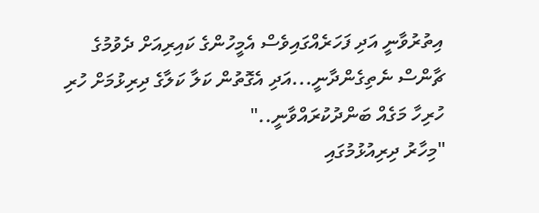އިތުރުވާނީ އަދި ފަހަރެއްގައިވެސް އެމީހުންގެ ކައިރިއަށް ދެވުމުގެ ޗާންސް ނެތިގެންދާނީ...އަދި އެގޮތުން ކަލާ ކަލާގެ ދިރިޅުމަށް ހުރި ހުރިހާ މަގެއް ބަންދުކުރައްވާނީ.."
"މިހާރު ދިރިއުޅުމުގައި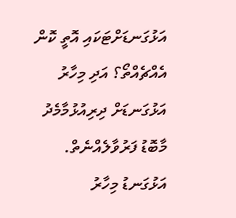އަޅުގަނޑަށްޓަކައި އޮތީ ކޮން އެއްޗެއްތޯ؟ އަދި މިހާރު އަޅުގަނޑަށް ދިރިއުޅުމާމެދު މާބޮޑު ފަރުވާލެއްނެތް. އަޅުގަނޑު މިހާރު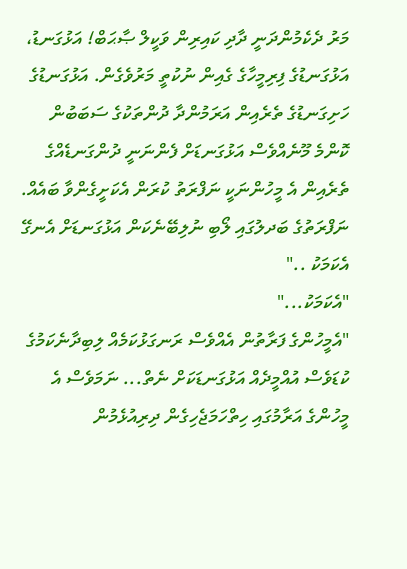މަރު ދެކެމުންދަނީ ދާދި ކައިރިން ވަކީލް ޞާޙަބް! އަޅުގަނޑު، އަޅުގަނޑުގެ ފިރިމީހާގެ ގެއިން ނުކުތީ މަރުވެގެން. އަޅުގަނޑުގެ ހަށިގަނޑުގެ ތެރެއިން އަރަމުންދާ ދުންތަކުގެ ސަބަބުން ކޮންމެ މޫނެއްވެސް އަޅުގަނޑަށް ފެންނަނީ ދުންގަނޑެއްގެ ތެރެއިން އެ މީހުންނަކީ ނަފްރަތު ކުރަން އެކަށީގެންވާ ބައެއް. ނަފްރަތުގެ ބަދލުގައި ލޯބި ނުލިބޭނެކަން އަޅުގަނޑަށް އެނގޭ އެކަމަކު .."
"އެކަމަކު..."
"އެމީހުންގެ ފަރާތުން އެއްވެސް ރަނގަޅުކަމެއް ލިބިދާނެކަމުގެ ކުޑަވެސް އުއްމީދެއް އަޅުގަނޑަކަށް ނެތް... ނަމަވެސް އެ މީހުންގެ އަރާމުގައި ހިތްހަމަޖެހިގެން ދިރިއުޅެމުން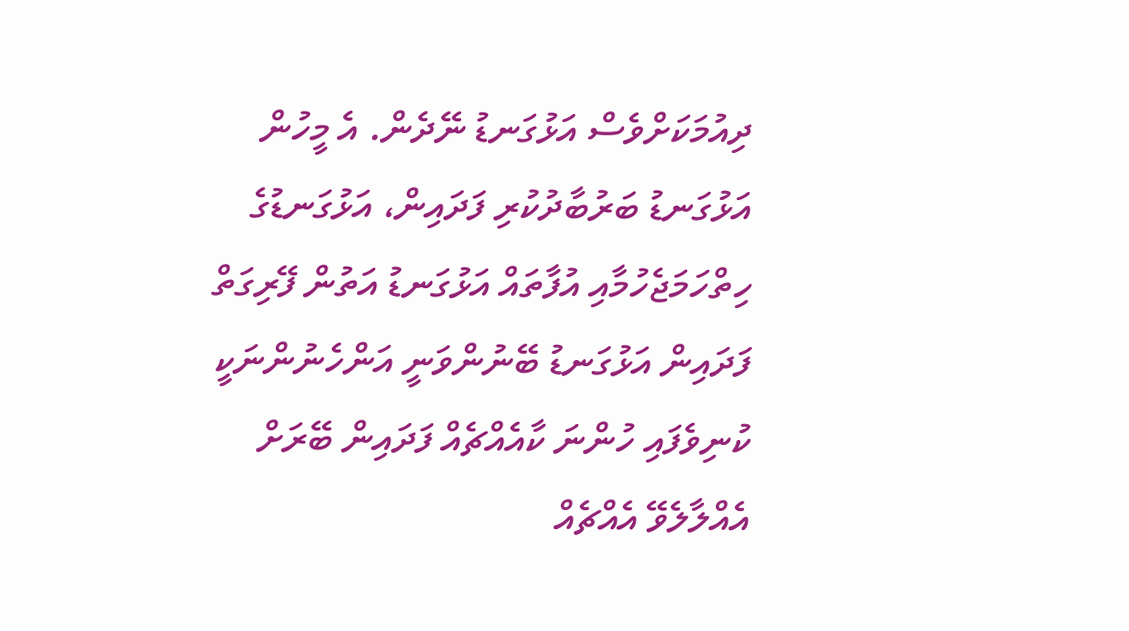ދިއުމަކަށްވެސް އަޅުގަނޑު ނޭދެން. އެ މީހުން އަޅުގަނޑު ބަރުބާދުކުރި ފަދައިން، އަޅުގަނޑުގެ ހިތްހަމަޖެހުމާއި އުފާތައް އަޅުގަނޑު އަތުން ފޭރިގަތް ފަދައިން އަޅުގަނޑު ބޭނުންވަނީ އަންހެނުންނަކީ ކުނިވެފައި ހުންނަ ކާއެއްޗެއް ފަދައިން ބޭރަށް އެއްލާލެވޭ އެއްޗެއް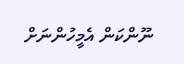ނޫންކަން އެމީހުންނަށް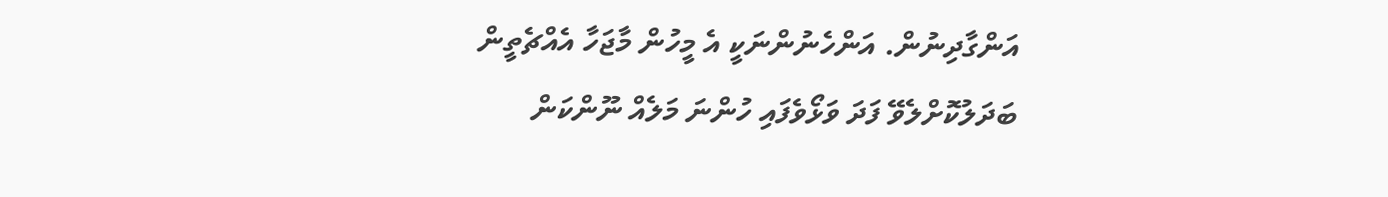އަންގާދިނުން. އަންހެނުންނަކީ އެ މީހުން މާޖަހާ އެއްޗެތީން ބަދަލުކޮށްލެވޭ ފަދަ ވަޅޯވެފައި ހުންނަ މަލެއް ނޫންކަން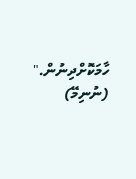ހާމަކޮށްދިނުން."
(ނުނިމޭ)